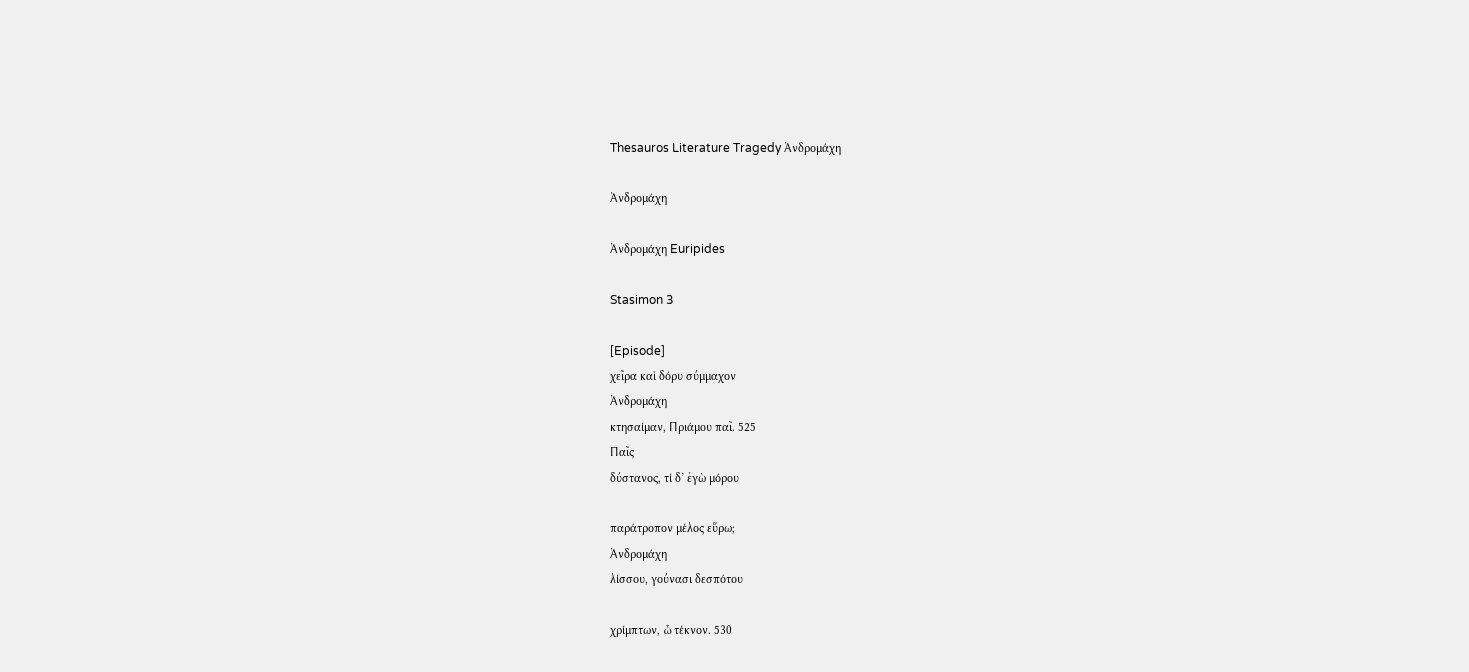Thesauros Literature Tragedy Ἀνδρομάχη

Ἀνδρομάχη

Ἀνδρομάχη Euripides

Stasimon 3

[Episode]
χεῖρα καὶ δόρυ σύμμαχον
Ἀνδρομάχη
κτησαίμαν, Πριάμου παῖ. 525
Παῖς
δύστανος, τί δ’ ἐγὼ μόρου

παράτροπον μέλος εὕρω;
Ἀνδρομάχη
λίσσου, γούνασι δεσπότου

χρίμπτων, ὦ τέκνον. 530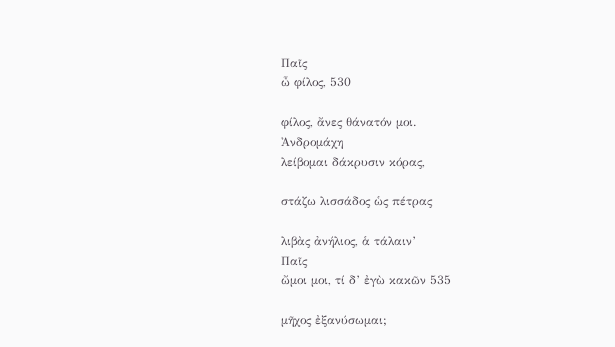Παῖς
ὦ φίλος, 530

φίλος, ἄνες θάνατόν μοι.
Ἀνδρομάχη
λείβομαι δάκρυσιν κόρας,

στάζω λισσάδος ὡς πέτρας

λιβὰς ἀνήλιος, ἁ τάλαιν’
Παῖς
ὤμοι μοι, τί δ’ ἐγὼ κακῶν 535

μῆχος ἐξανύσωμαι;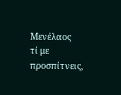Μενέλαος
τί με προσπίτνεις,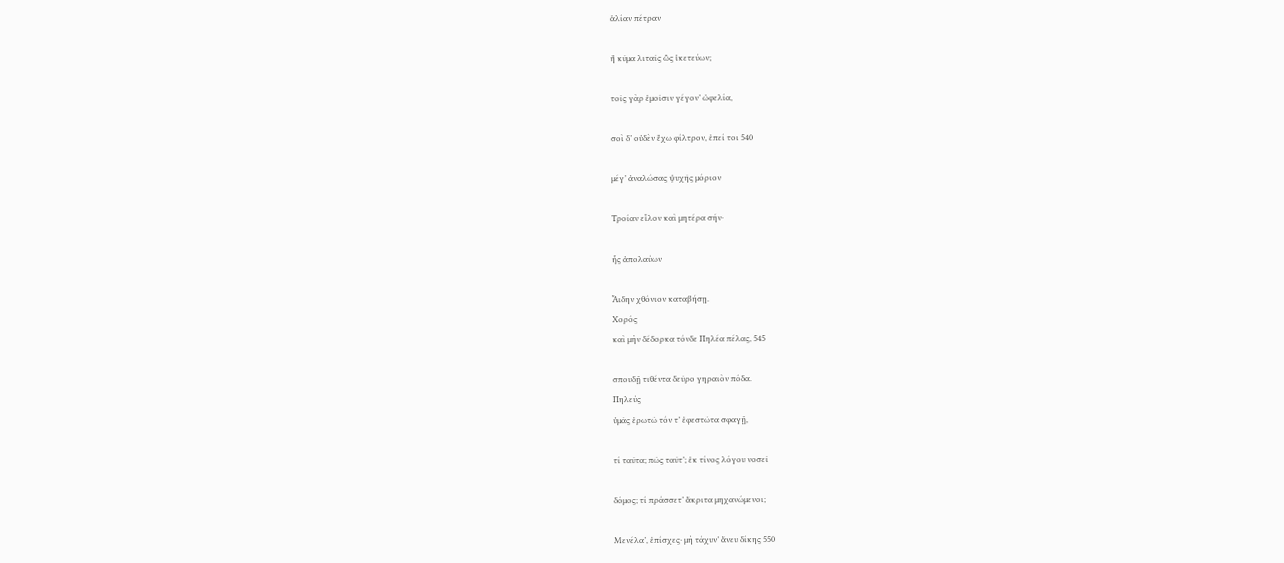ἁλίαν πέτραν

ἢ κῦμα λιταῖς ὣς ἱκετεύων;

τοῖς γὰρ ἐμοῖσιν γέγον’ ὠφελία,

σοὶ δ’ οὐδὲν ἔχω φίλτρον, ἐπεί τοι 540

μέγ’ ἀναλώσας ψυχῆς μόριον

Τροίαν εἷλον καὶ μητέρα σήν·

ἧς ἀπολαύων

Ἅιδην χθόνιον καταβήσῃ.
Χορός
καὶ μὴν δέδορκα τόνδε Πηλέα πέλας, 545

σπουδῇ τιθέντα δεῦρο γηραιὸν πόδα.
Πηλεύς
ὑμᾶς ἐρωτῶ τόν τ’ ἐφεστῶτα σφαγῇ,

τί ταῦτα; πῶς ταῦτ’; ἐκ τίνος λόγου νοσεῖ

δόμος; τί πράσσετ’ ἄκριτα μηχανώμενοι;

Μενέλα’, ἐπίσχες· μὴ τάχυν’ ἄνευ δίκης 550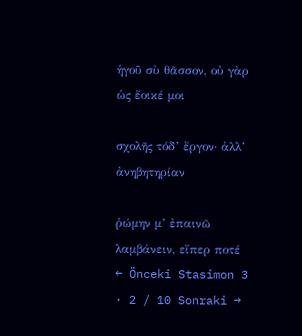ἡγοῦ σὺ θᾶσσον, οὐ γὰρ ὡς ἔοικέ μοι

σχολῆς τόδ’ ἔργον· ἀλλ’ ἀνηβητηρίαν

ῥώμην μ’ ἐπαινῶ λαμβάνειν, εἴπερ ποτέ
← Önceki Stasimon 3 · 2 / 10 Sonraki →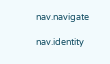nav.navigate

nav.identity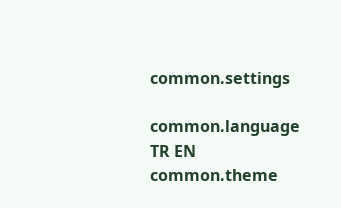common.settings

common.language
TR EN
common.theme